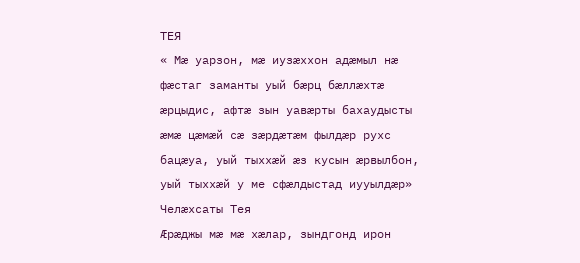ТЕЯ
« Мæ уарзон, мæ иузæххон адæмыл нæ фæстаг заманты уый бæрц бæллæхтæ æрцыдис, афтæ зын уавæрты бахаудысты æмæ цæмæй сæ зæрдæтæм фылдæр рухс бацæуа, уый тыххæй æз кусын æрвылбон, уый тыххæй у ме сфæлдыстад иууылдæр»
Челæхсаты Тея
Æрæджы мæ мæ хæлар, зындгонд ирон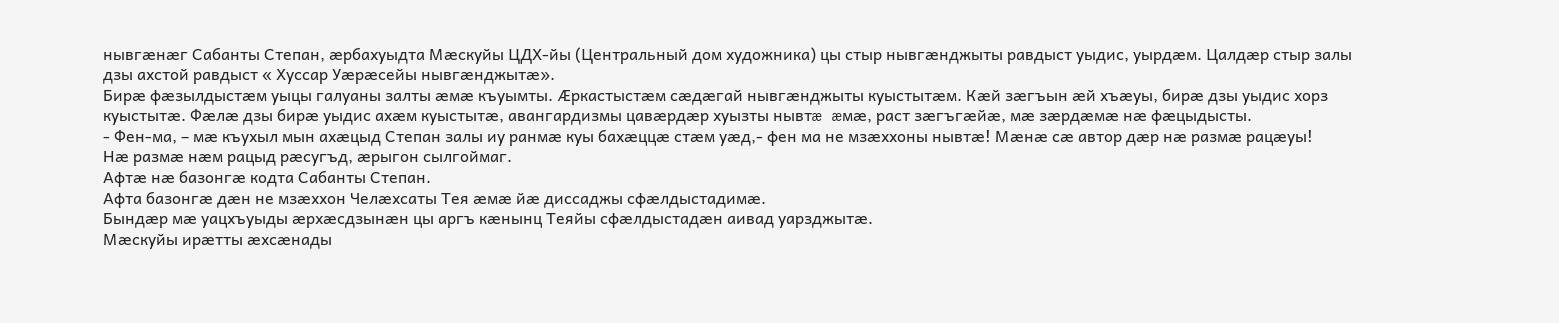нывгæнæг Сабанты Степан, æрбахуыдта Мæскуйы ЦДХ-йы (Центральный дом художника) цы стыр нывгæнджыты равдыст уыдис, уырдæм. Цалдæр стыр залы дзы ахстой равдыст « Хуссар Уæрæсейы нывгæнджытæ».
Бирæ фæзылдыстæм уыцы галуаны залты æмæ къуымты. Æркастыстæм сæдæгай нывгæнджыты куыстытæм. Кæй зæгъын æй хъæуы, бирæ дзы уыдис хорз куыстытæ. Фæлæ дзы бирæ уыдис ахæм куыстытæ, авангардизмы цавæрдæр хуызты нывтæ æмæ, раст зæгъгæйæ, мæ зæрдæмæ нæ фæцыдысты.
- Фен-ма, – мæ къухыл мын ахæцыд Степан залы иу ранмæ куы бахæццæ стæм уæд,- фен ма не мзæххоны нывтæ! Мæнæ сæ автор дæр нæ размæ рацæуы!
Нæ размæ нæм рацыд рæсугъд, æрыгон сылгоймаг.
Афтæ нæ базонгæ кодта Сабанты Степан.
Афта базонгæ дæн не мзæххон Челæхсаты Тея æмæ йæ диссаджы сфæлдыстадимæ.
Бындæр мæ уацхъуыды æрхæсдзынæн цы аргъ кæнынц Теяйы сфæлдыстадæн аивад уарзджытæ.
Мæскуйы ирæтты æхсæнады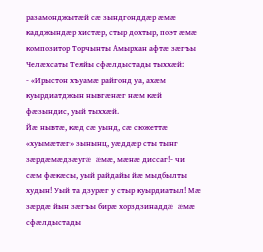разамонджытæй сæ зындгонддæр æмæ кадджындæр хистæр, стыр дохтыр, поэт æмæ композитор Торчынты Амырхан афтæ зæгъы Челæхсаты Теяйы сфæлдыстады тыххæй:
- «Ирыстон хъуамæ райгонд уа, ахæм куырдиатджын нывгæнæг нæм кæй фæзындис, уый тыххæй.
Йæ нывтæ, кæд сæ уынд, сæ сюжеттæ «хуымæтæг» зынынц, уæддæр сты тынг зæрдæмæдзæугæ æмæ, мæнæ диссаг!- чи сæм фæкæсы, уый райдайы йæ мыдбылты худын! Уый та дзурæг у стыр куырдиатыл! Мæ зæрдæ йын зæгъы бирæ хорздзинаддæ æмæ сфæлдыстады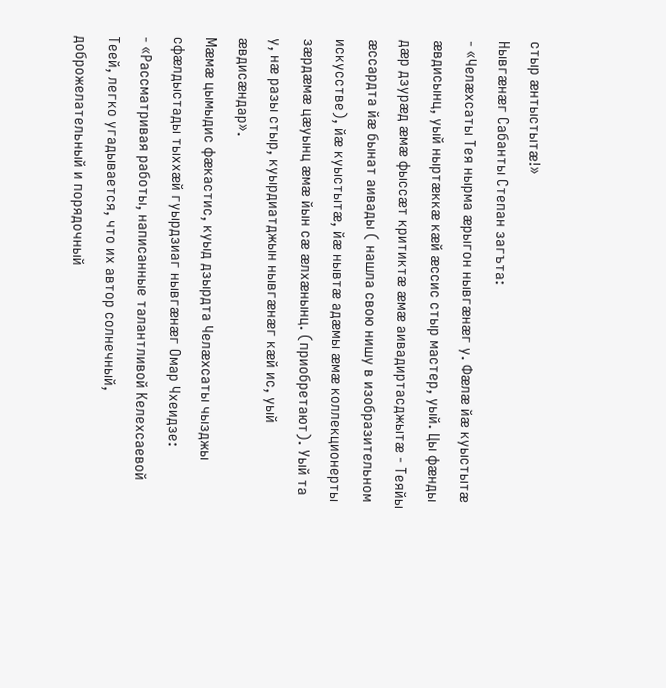стыр æнтыстытæ!»
Нывгæнæг Сабанты Степан загъта:
- «Челæхсаты Тея нырма æрыгон нывгæнæг у. Фæлæ йæ куыстытæ æвдисынц, уый ныртæккæ кæй æссис стыр мастер, уый. Цы фæнды дæр дзурæд æмæ фыссæт критиктæ æмæ аивадиртасджытæ - Теяйы æссардта йæ бынат аивады ( нашла свою нишу в изобразительном искусстве), йæ куыстытæ, йæ нывтæ адæмы æмæ коллекционерты зæрдæмæ цæуынц æмæ йын сæ æлхæнынц. (приобретают). Уый та у, нæ разы стыр, куырдиатджын нывгæнæг кæй ис, уый æвдисæндар».
Мæмæ цымыдис фæкастис, куыд дзырдта Челæхсаты чызджы сфæлдыстады тыххæй гуырдзиаг нывгæнæг Омар Чхеидзе:
- «Рассматривая работы, написанные талантливой Келехсаевой Теей, легко угадывается, что их автор солнечный, доброжелательный и порядочный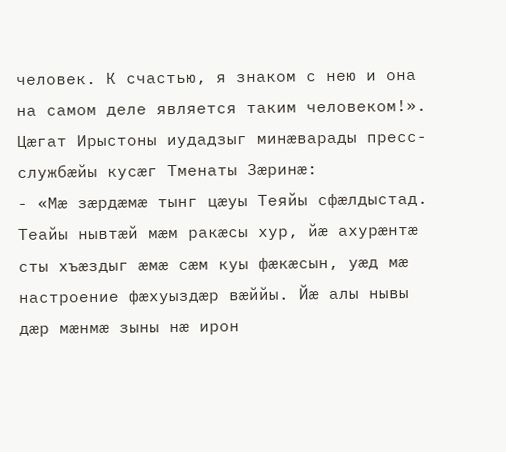человек. К счастью, я знаком с нею и она на самом деле является таким человеком!».
Цæгат Ирыстоны иудадзыг минæварады пресс-службæйы кусæг Тменаты Зæринæ:
- «Мæ зæрдæмæ тынг цæуы Теяйы сфæлдыстад. Теайы нывтæй мæм ракæсы хур, йæ ахурæнтæ сты хъæздыг æмæ сæм куы фæкæсын, уæд мæ настроение фæхуыздæр вæййы. Йæ алы нывы дæр мæнмæ зыны нæ ирон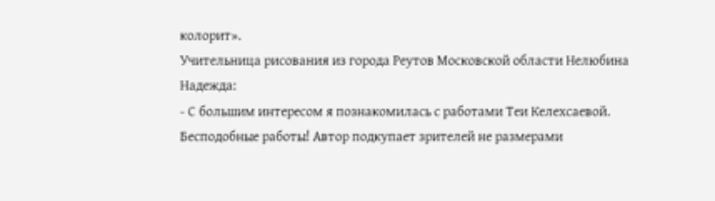колорит».
Учительница рисования из города Реутов Московской области Нелюбина Надежда:
- С большим интересом я познакомилась с работами Теи Келехсаевой. Бесподобные работы! Автор подкупает зрителей не размерами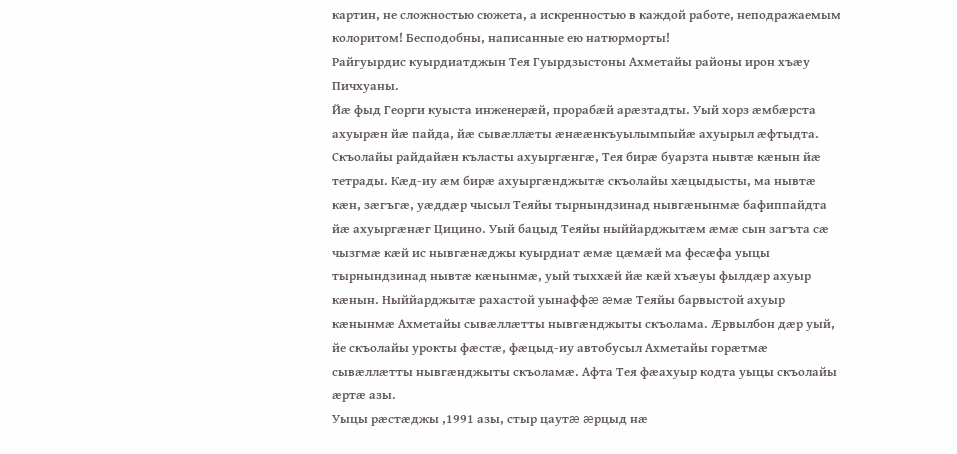картин, не сложностью сюжета, а искренностью в каждой работе, неподражаемым колоритом! Бесподобны, написанные ею натюрморты!
Райгуырдис куырдиатджын Тея Гуырдзыстоны Ахметайы районы ирон хъæу Пичхуаны.
Йæ фыд Георги куыста инженерæй, прорабæй арæзтадты. Уый хорз æмбæрста ахуырæн йæ пайда, йæ сывæллæты æнææнкъуылымпыйæ ахуырыл æфтыдта. Скъолайы райдайæн къласты ахуыргæнгæ, Тея бирæ буарзта нывтæ кæнын йæ тетрады. Кæд-иу æм бирæ ахуыргæнджытæ скъолайы хæцыдысты, ма нывтæ кæн, зæгъгæ, уæддæр чысыл Теяйы тырнындзинад нывгæнынмæ бафиппайдта йæ ахуыргæнæг Цицино. Уый бацыд Теяйы ныййарджытæм æмæ сын загъта сæ чызгмæ кæй ис нывгæнæджы куырдиат æмæ цæмæй ма фесæфа уыцы тырнындзинад нывтæ кæнынмæ, уый тыххæй йæ кæй хъæуы фылдæр ахуыр кæнын. Ныййарджытæ рахастой уынаффæ æмæ Теяйы барвыстой ахуыр кæнынмæ Ахметайы сывæллæтты нывгæнджыты скъолама. Æрвылбон дæр уый, йе скъолайы урокты фæстæ, фæцыд-иу автобусыл Ахметайы горæтмæ сывæллæтты нывгæнджыты скъоламæ. Афта Тея фæахуыр кодта уыцы скъолайы æртæ азы.
Уыцы рæстæджы ,1991 азы, стыр цаутæ æрцыд нæ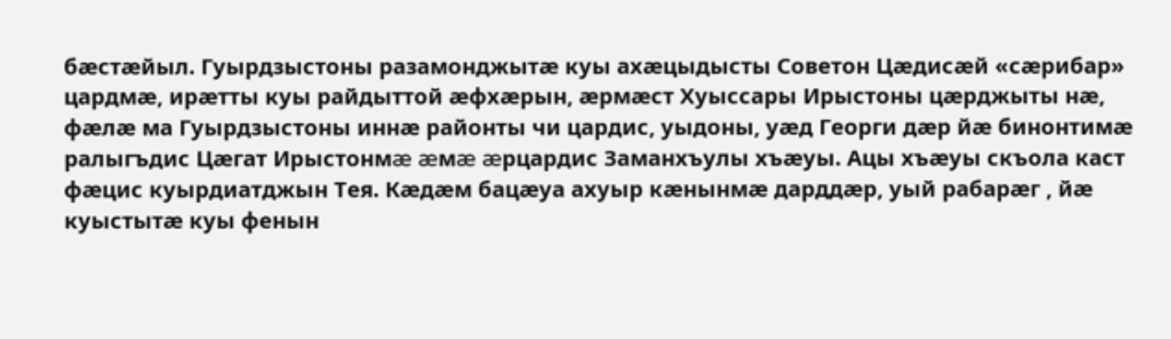бæстæйыл. Гуырдзыстоны разамонджытæ куы ахæцыдысты Советон Цæдисæй «сæрибар» цардмæ, ирæтты куы райдыттой æфхæрын, æрмæст Хуыссары Ирыстоны цæрджыты нæ, фæлæ ма Гуырдзыстоны иннæ районты чи цардис, уыдоны, уæд Георги дæр йæ бинонтимæ ралыгъдис Цæгат Ирыстонмæ æмæ æрцардис Заманхъулы хъæуы. Ацы хъæуы скъола каст фæцис куырдиатджын Тея. Кæдæм бацæуа ахуыр кæнынмæ дарддæр, уый рабарæг , йæ куыстытæ куы фенын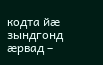кодта йæ зындгонд æрвад –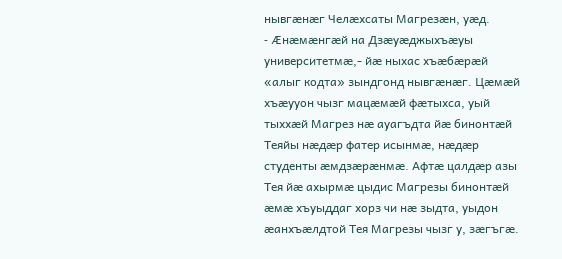нывгæнæг Челæхсаты Магрезæн, уæд.
- Æнæмæнгæй на Дзæуæджыхъæуы университетмæ,- йæ ныхас хъæбæрæй «алыг кодта» зындгонд нывгæнæг. Цæмæй хъæууон чызг мацæмæй фæтыхса, уый тыххæй Магрез нæ ауагъдта йæ бинонтæй Теяйы нæдæр фатер исынмæ, нæдæр студенты æмдзæрæнмæ. Афтæ цалдæр азы Тея йæ ахырмæ цыдис Магрезы бинонтæй æмæ хъуыддаг хорз чи нæ зыдта, уыдон æанхъæлдтой Тея Магрезы чызг у, зæгъгæ.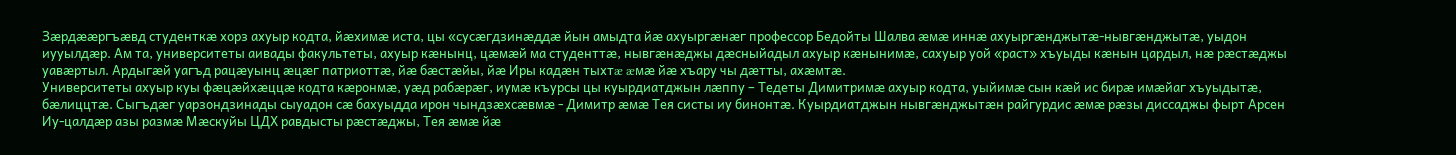Зæрдææргъæвд студенткæ хорз ахуыр кодта, йæхимæ иста, цы «сусæгдзинæддæ йын амыдта йæ ахуыргæнæг профессор Бедойты Шалва æмæ иннæ ахуыргæнджытæ-нывгæнджытæ, уыдон иууылдæр. Ам та, университеты аивады факультеты, ахуыр кæнынц, цæмæй ма студенттæ, нывгæнæджы дæсныйадыл ахуыр кæнынимæ, сахуыр уой «раст» хъуыды кæнын цардыл, нæ рæстæджы уавæртыл. Ардыгæй уагъд рацæуынц æцæг патриоттæ, йæ бæстæйы, йæ Иры кадæн тыхтæ æмæ йæ хъару чы дæтты, ахæмтæ.
Университеты ахуыр куы фæцæйхæццæ кодта кæронмæ, уæд рабæрæг, иумæ къурсы цы куырдиатджын лæппу – Тедеты Димитримæ ахуыр кодта, уыйимæ сын кæй ис бирæ имæйаг хъуыдытæ, бæлиццтæ. Сыгъдæг уарзондзинады сыуадон сæ бахуыдда ирон чындзæхсæвмæ - Димитр æмæ Тея систы иу бинонтæ. Куырдиатджын нывгæнджытæн райгурдис æмæ рæзы диссаджы фырт Арсен
Иу-цалдæр азы размæ Мæскуйы ЦДХ равдысты рæстæджы, Тея æмæ йæ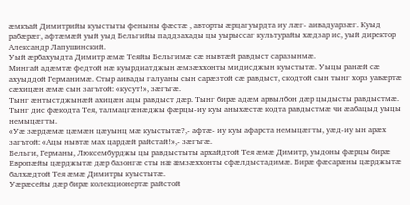æмкъай Димитрийы куыстыты феныны фæстæ , авторты æрцагуырдта иу лæг- аивадуарзæг. Куыд рабæрæг, афтæмæй уый уыд Бельгийы паддзахады цы уырыссаг культурайы хæдзар ис, уый директор Александр Лапушинский.
Уый æрбахуыдта Димитр æмæ Теяйы Бельгимæ сæ нывтæй равдыст саразынмæ.
Мингай адæмтæ федтой нæ куырдиатджын æмзæххонты мидисджын куыстытæ. Уыцы ранæй сæ ахуыддой Германимæ. Стыр аивады галуаны сын сарæзтой сæ равдыст, скодтой сын тынг хорз уавæртæ сæхицæн æмæ сын загътой: «кусут!», зæгъгæ.
Тынг æнтыстджынæй ахицæн ацы равдыст дæр. Тынг бирæ адæм арвылбон дæр цыдысты равдыстмæ. Тынг дис фæкодта Тея, талмацгæнæджы фæрцы-иу куы аныхæстæ кодта равдыстмæ чи æабацыд уыцы немыцæгты.
«Уæ зæрдæмæ цæмæн цæуынц мæ куыстытæ?,- афтæ- иу куы афарста немыцæгты, уæд-иу ын арæх загътой: «Ацы нывтæ мах цардæй райстай!»,- зæгъгæ.
Бельги, Германы, Люксембурджы цы равдыстыты архайдтой Тея æмæ Димитр, уыдоны фæрцы бирæ Европæйы цæрджытæ дæр базонгæ сты нæ æмзæххонты сфæлдыстадимæ. Бирæ фæсарæны цæрджытæ балхæдтой Тея æмæ Димитры куыстытæ.
Уæрæсейы дæр бирæ колекционертæ райстой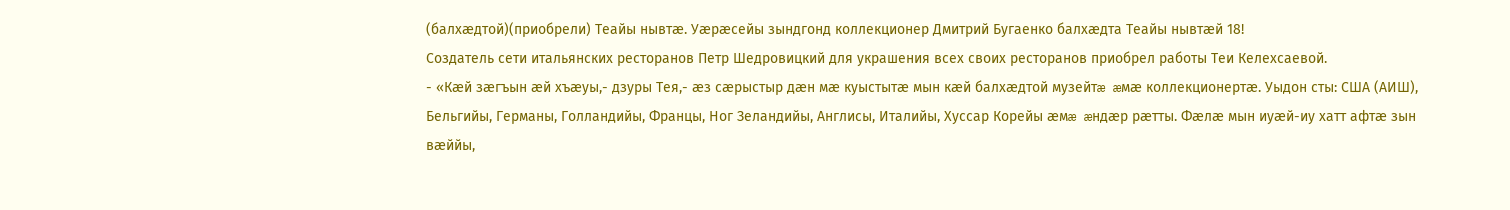(балхæдтой)(приобрели) Теайы нывтæ. Уæрæсейы зындгонд коллекционер Дмитрий Бугаенко балхæдта Теайы нывтæй 18!
Создатель сети итальянских ресторанов Петр Шедровицкий для украшения всех своих ресторанов приобрел работы Теи Келехсаевой.
- «Кæй зæгъын æй хъæуы,- дзуры Тея,- æз сæрыстыр дæн мæ куыстытæ мын кæй балхæдтой музейтæ æмæ коллекционертæ. Уыдон сты: США (АИШ), Бельгийы, Германы, Голландийы, Францы, Ног Зеландийы, Англисы, Италийы, Хуссар Корейы æмæ æндæр рæтты. Фæлæ мын иуæй-иу хатт афтæ зын вæййы,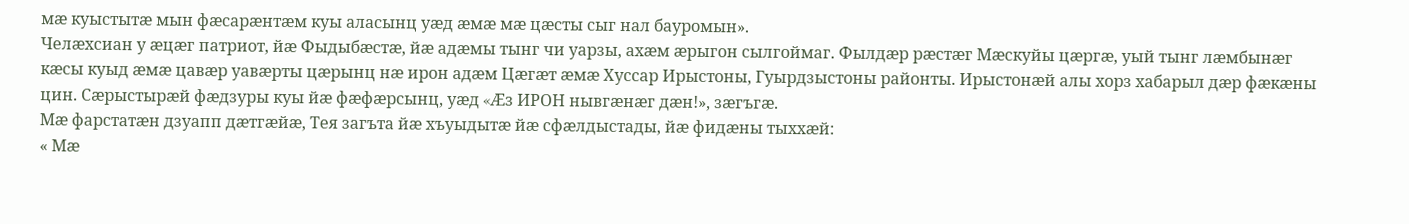мæ куыстытæ мын фæсарæнтæм куы аласынц уæд æмæ мæ цæсты сыг нал бауромын».
Челæхсиан у æцæг патриот, йæ Фыдыбæстæ, йæ адæмы тынг чи уарзы, ахæм æрыгон сылгоймаг. Фылдæр рæстæг Мæскуйы цæргæ, уый тынг лæмбынæг кæсы куыд æмæ цавæр уавæрты цæрынц нæ ирон адæм Цæгæт æмæ Хуссар Ирыстоны, Гуырдзыстоны районты. Ирыстонæй алы хорз хабарыл дæр фæкæны цин. Сæрыстырæй фæдзуры куы йæ фæфæрсынц, уæд «Æз ИРОН нывгæнæг дæн!», зæгъгæ.
Мæ фарстатæн дзуапп дæтгæйæ, Тея загъта йæ хъуыдытæ йæ сфæлдыстады, йæ фидæны тыххæй:
« Мæ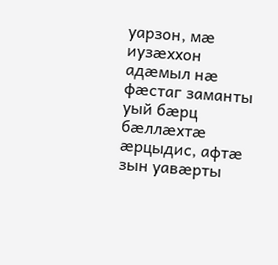уарзон, мæ иузæххон адæмыл нæ фæстаг заманты уый бæрц бæллæхтæ æрцыдис, афтæ зын уавæрты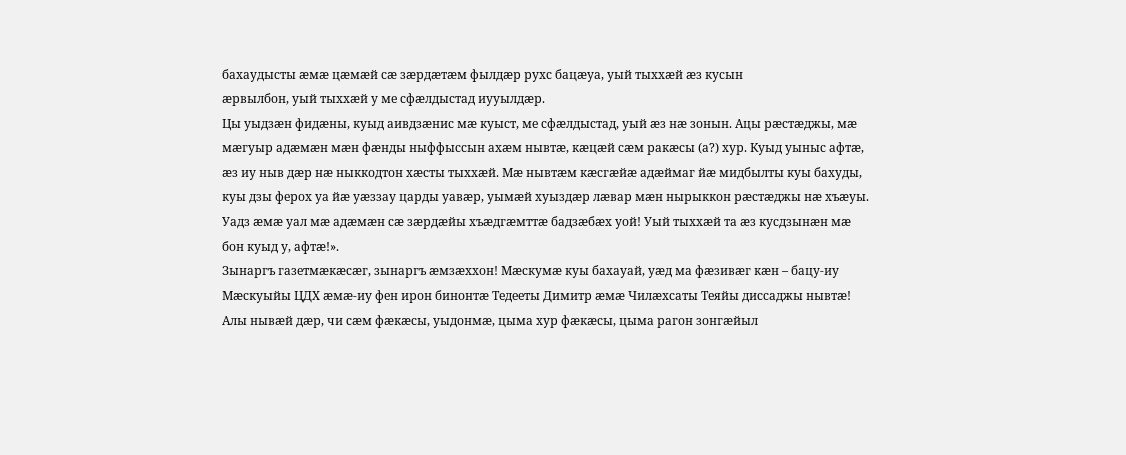бахаудысты æмæ цæмæй сæ зæрдæтæм фылдæр рухс бацæуа, уый тыххæй æз кусын
æрвылбон, уый тыххæй у ме сфæлдыстад иууылдæр.
Цы уыдзæн фидæны, куыд аивдзæнис мæ куыст, ме сфæлдыстад, уый æз нæ зонын. Ацы рæстæджы, мæ мæгуыр адæмæн мæн фæнды ныффыссын ахæм нывтæ, кæцæй сæм ракæсы (а?) хур. Куыд уыныс афтæ, æз иу ныв дæр нæ ныккодтон хæсты тыххæй. Мæ нывтæм кæсгæйæ адæймаг йæ мидбылты куы бахуды, куы дзы ферох уа йæ уæззау царды уавæр, уымæй хуыздæр лæвар мæн нырыккон рæстæджы нæ хъæуы. Уадз æмæ уал мæ адæмæн сæ зæрдæйы хъæдгæмттæ бадзæбæх уой! Уый тыххæй та æз кусдзынæн мæ бон куыд у, афтæ!».
Зынаргъ газетмæкæсæг, зынаргъ æмзæххон! Мæскумæ куы бахауай, уæд ма фæзивæг кæн – бацу-иу Мæскуыйы ЦДХ æмæ-иу фен ирон бинонтæ Тедееты Димитр æмæ Чилæхсаты Теяйы диссаджы нывтæ! Алы нывæй дæр, чи сæм фæкæсы, уыдонмæ, цыма хур фæкæсы, цыма рагон зонгæйыл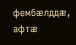фембæлддæ, афтæ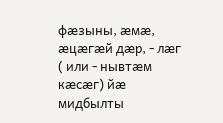фæзыны, æмæ, æцæгæй дæр, - лæг ( или - нывтæм кæсæг) йæ мидбылты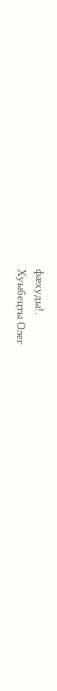фæхуды!.
Хуыбецты Олег